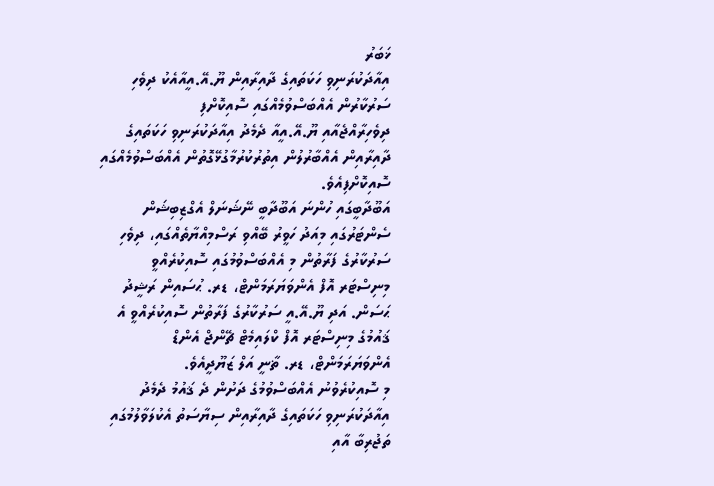ޚަބަރު
އިއާދަކުރަނިވި ހަކަތައިގެ ދާއިރާއިން ޔޫ.އޭ.އީއާއެކު ދިވެހި ސަރުކާރުން އެއްބަސްވުމެއްގައި ސޮއިކޮށްފި
ދިވެހިރާއްޖެއާއި ޔޫ.އޭ.އީއާ ދެމެދު އިއާދަކުރަނިވި ހަކަތައިގެ ދާއިރާއިން އެއްބާރުލުން އިތުރުކުރުމާގުޅޭގޮތުން އެއްބަސްވުމެއްގައި ސޮއިކޮށްފިއެވެ.
އަބޫދާބީގައި ހުންނަ އަބޫދާބީ ނޭޝަނަލް އެގްޒިބިޝަން ސެންޓަރުގައި މިއަދު ހަވީރު ބޭއްވި ރަސްމިއްޔާތެއްގައި، ދިވެހި ސަރުކާރުގެ ފަރާތުން މި އެއްބަސްވުމުގައި ސޮއިކުރެއްވީ މިނިސްޓަރ އޮފް އެންވަޔަރަމަންޓް، ޑރ. ޙުސައިން ރަޝީދު ޙަސަން. އަދި ޔޫ.އޭ.އީ ސަރުކާރުގެ ފަރާތުން ސޮއިކުރެއްވީ އެ ޤައުމުގެ މިނިސްޓަރ އޮފް ކްލައިމެޓް ޗޭންޖް އެންޑް އެންވަޔަރަމަންޓް، ޑރ. ޡާނީ އަލް ޒަޔޫދީއެވެ.
މި ސޮއިކުރެވުނު އެއްބަސްވުމުގެ ދަށުން ދެ ޤައުމު ދެމެދު އިއާދަކުރަނިވި ހަކަތައިގެ ދާއިރާއިން ސިޔާސަތު އެކުލަވާލުމުގައި ތަޖުރިބާ އާއި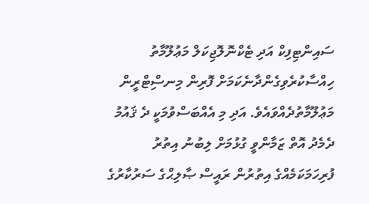ސައިންޓިފިކް އަދި ޓެކްނޮލޮޖިކަލް މަޢުލޫމާތު ހިއްސާކުރެވިގެންދާނެކަމަށް ފޮރިން މިނސިްޓްރީން މަޢުލޫމާތުދެއްވައެވެ. އަދި މި އެއްބަސްވުމަކީ ދެ ޤައުމު ދެމެދު އޮތް ޒަމާންވީ ގުޅުމަށް ލިބުނު އިތުރު ފުރިހަމަކަމެއްގެ އިތުރުން ރައީސް ޞާލިޙްގެ ސަރުކާރުގެ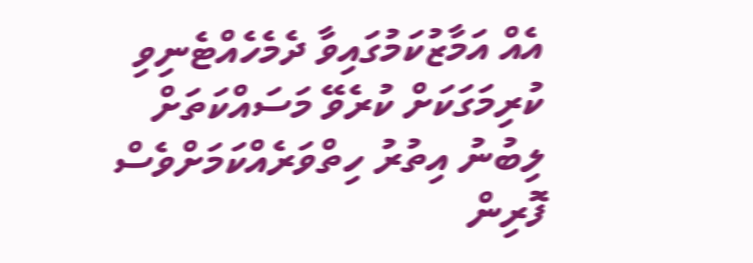އެއް އަމާޒުކަމުގައިވާ ދެމެހެއްޓެނިވި ކުރިމަގަކަށް ކުރެވޭ މަސައްކަތަށް ލިބުނު އިތުރު ހިތްވަރެއްކަމަށްވެސް ފޮރިން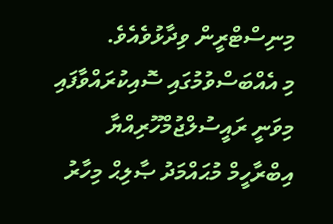މިނިސްޓްރީން ވިދާޅުވެއެވެ.
މި އެއްބަސްވުމުގައި ސޮއިކުރައްވާފައި މިވަނީ ރައީސުލްޖުމްހޫރިއްޔާ އިބްރާހީމް މުޙައްމަދު ޞާލިޙް މިހާރު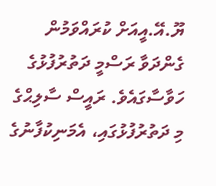ޔޫ.އޭ.އީއަށް ކުރައްވަމުން ގެންދަވާ ރަސްމީ ދަތުރުފުޅުގެ ހަވާސާގައެވެ. ރައީސް ސާލިޙްގެ މި ދަތުރުފުޅުގައި، އެމަނިކުފާނުގެ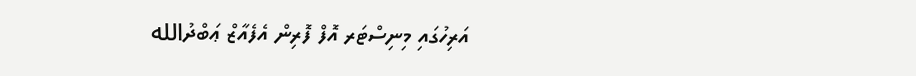އަރިހުގައި މިނިސްޓަރ އޮފް ފޮރިން އެފެއާޒް ޢަބްދުالله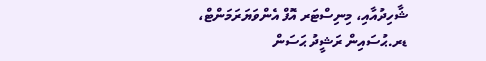ޝާހިދުއާއި، މިނިސްޓަރ އޮފް އެންވަޔަރަމަންޓް، ޑރ.ޙުސައިން ރަޝީދު ޙަސަން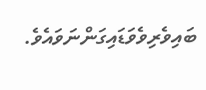ބައިވެރިވެވަޑައިގަންނަވައެވެ.